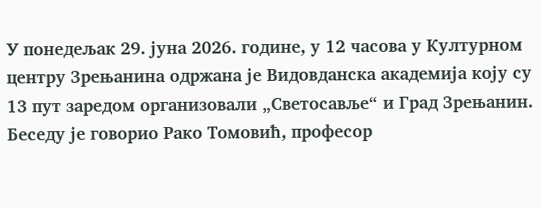У понедељак 29. јуна 2026. године, у 12 часова у Културном центру Зрењанина одржана је Видовданска академија коју су 13 пут заредом организовали „Светосавље“ и Град Зрењанин.
Беседу је говорио Рако Томовић, професор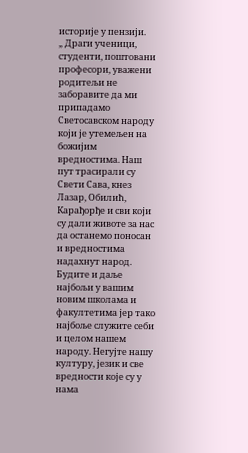историје у пензији.
„ Драги ученици, студенти, поштовани професори, уважени родитељи не заборавите да ми припадамо Светосавском народу који је утемељен на божијим вредностима. Наш пут трасирали су Свети Сава, кнез Лазар, Обилић, Карађорђе и сви који су дали животе за нас да останемо поносан и вредностима надахнут народ. Будите и даље најбољи у вашим новим школама и факултетима јер тако најбоље служите себи и целом нашем народу. Негујте нашу културу, језик и све вредности које су у нама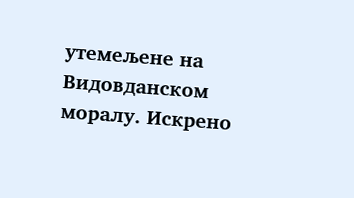утемељене на Видовданском моралу. Искрено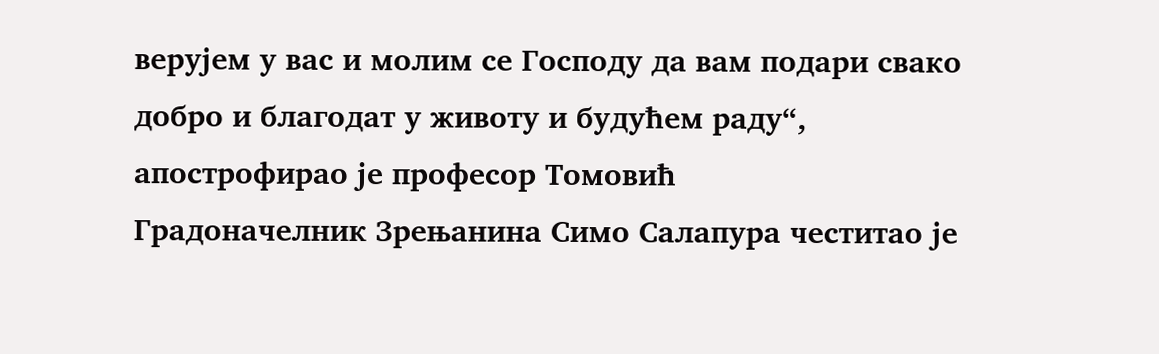верујем у вас и молим се Господу да вам подари свако добро и благодат у животу и будућем раду“, апострофирао је професор Томовић
Градоначелник Зрењанина Симо Салапура честитао је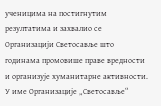ученицима на постигнутим резултатима и захвалио се Организацији Светосавље што годинама промовише праве вредности и организује хуманитарне активности.
У име Организације „Светосавље“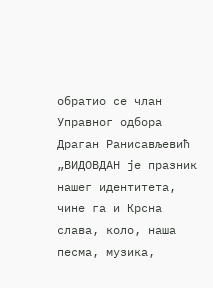обратио се члан Управног одбора Драган Ранисављевић
„ВИДОВДАН је празник нашег идентитета, чине га и Крсна слава, коло, наша песма, музика,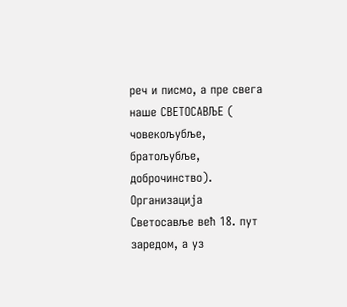реч и писмо, а пре свега наше СВЕТОСАВЉЕ ( човекољубље, братољубље, доброчинство). Организација Светосавље већ 18. пут заредом, а уз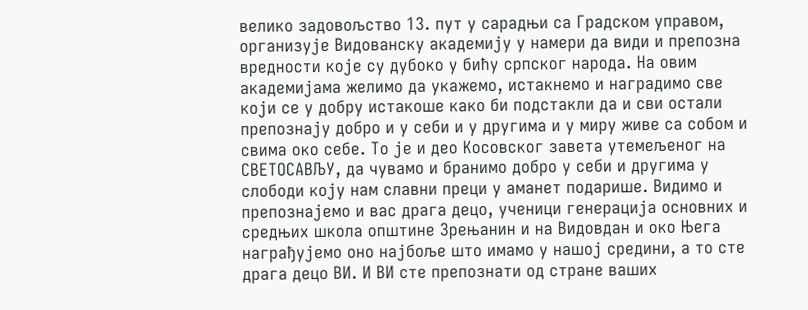велико задовољство 13. пут у сарадњи са Градском управом, организује Видованску академију у намери да види и препозна вредности које су дубоко у бићу српског народа. На овим академијама желимо да укажемо, истакнемо и наградимо све који се у добру истакоше како би подстакли да и сви остали препознају добро и у себи и у другима и у миру живе са собом и свима око себе. То је и део Косовског завета утемељеног на СВЕТОСАВЉУ, да чувамо и бранимо добро у себи и другима у слободи коју нам славни преци у аманет подарише. Видимо и препознајемо и вас драга децо, ученици генерација основних и средњих школа општине Зрењанин и на Видовдан и око Њега награђујемо оно најбоље што имамо у нашој средини, а то сте драга децо ВИ. И ВИ сте препознати од стране ваших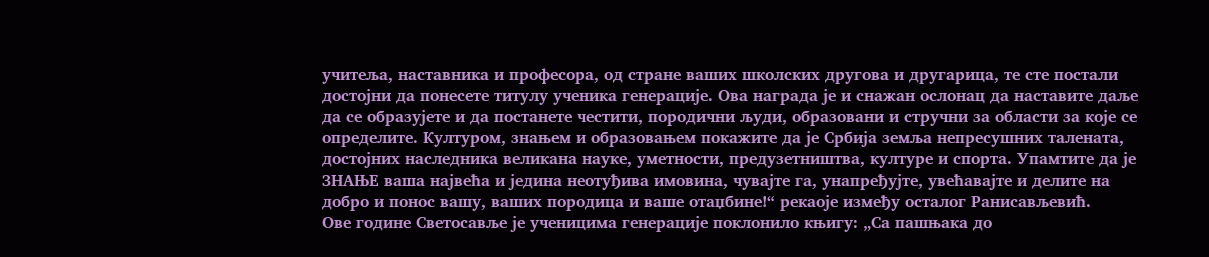учитеља, наставника и професора, од стране ваших школских другова и другарица, те сте постали достојни да понесете титулу ученика генерације. Ова награда је и снажан ослонац да наставите даље да се образујете и да постанете честити, породични људи, образовани и стручни за области за које се определите. Културом, знањем и образовањем покажите да је Србија земља непресушних талената, достојних наследника великана науке, уметности, предузетништва, културе и спорта. Упамтите да је ЗНАЊЕ ваша највећа и једина неотуђива имовина, чувајте га, унапређујте, увећавајте и делите на добро и понос вашу, ваших породица и ваше отаџбине!“ рекаоје између осталог Ранисављевић.
Ове године Светосавље је ученицима генерације поклонило књигу: „Са пашњака до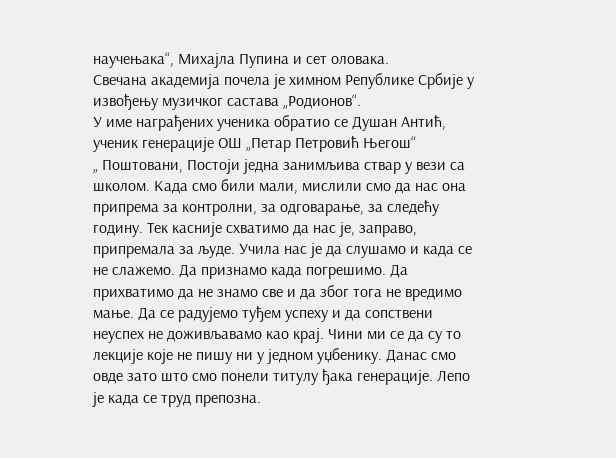научењака“, Михајла Пупина и сет оловака.
Свечана академија почела је химном Републике Србије у извођењу музичког састава „Родионов“.
У име награђених ученика обратио се Душан Антић, ученик генерације ОШ „Петар Петровић Његош“
„ Поштовани, Постоји једна занимљива ствар у вези са школом. Када смо били мали, мислили смо да нас она припрема за контролни, за одговарање, за следећу годину. Тек касније схватимо да нас је, заправо, припремала за људе. Учила нас је да слушамо и када се не слажемо. Да признамо када погрешимо. Да прихватимо да не знамо све и да због тога не вредимо мање. Да се радујемо туђем успеху и да сопствени неуспех не доживљавамо као крај. Чини ми се да су то лекције које не пишу ни у једном уџбенику. Данас смо овде зато што смо понели титулу ђака генерације. Лепо је када се труд препозна.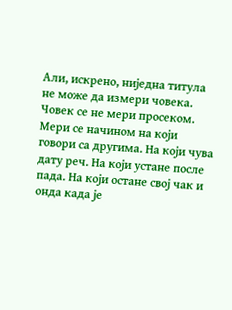Али, искрено, ниједна титула не може да измери човека. Човек се не мери просеком. Мери се начином на који говори са другима. На који чува дату реч. На који устане после пада. На који остане свој чак и онда када је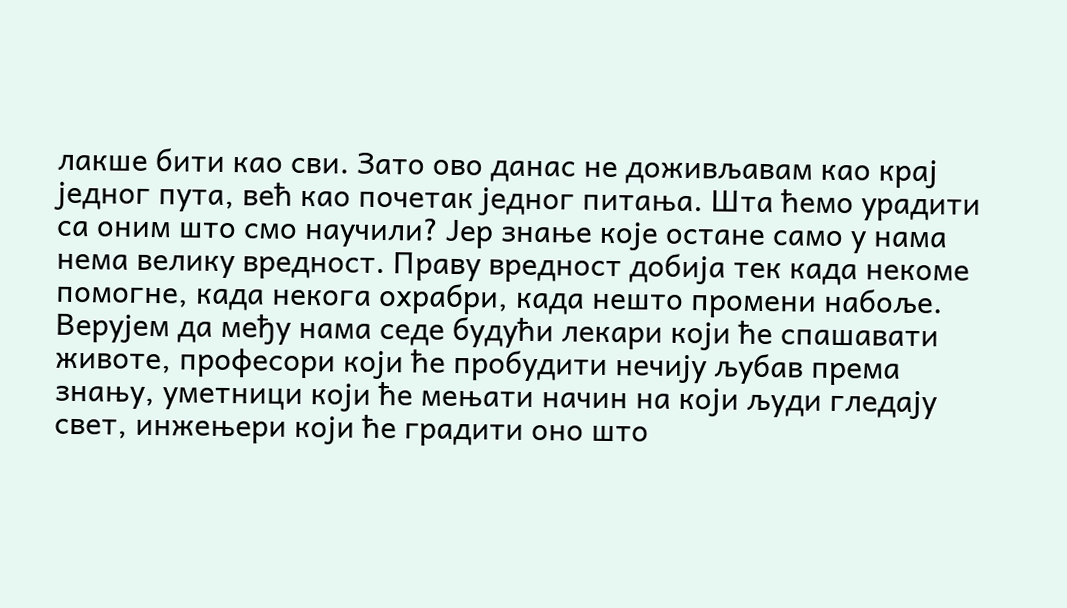лакше бити као сви. Зато ово данас не доживљавам као крај једног пута, већ као почетак једног питања. Шта ћемо урадити са оним што смо научили? Јер знање које остане само у нама нема велику вредност. Праву вредност добија тек када некоме помогне, када некога охрабри, када нешто промени набоље. Верујем да међу нама седе будући лекари који ће спашавати животе, професори који ће пробудити нечију љубав према знању, уметници који ће мењати начин на који људи гледају свет, инжењери који ће градити оно што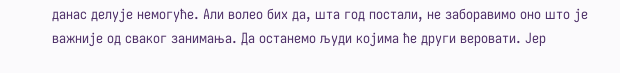данас делује немогуће. Али волео бих да, шта год постали, не заборавимо оно што је важније од сваког занимања. Да останемо људи којима ће други веровати. Јер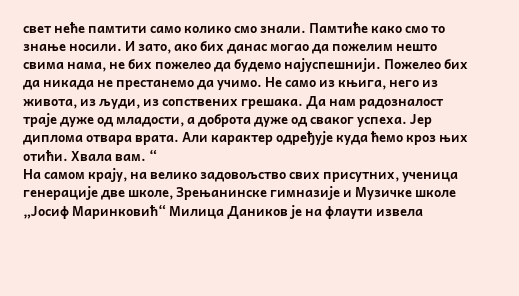свет неће памтити само колико смо знали. Памтиће како смо то знање носили. И зато, ако бих данас могао да пожелим нешто свима нама, не бих пожелео да будемо најуспешнији. Пожелео бих да никада не престанемо да учимо. Не само из књига, него из живота, из људи, из сопствених грешака. Да нам радозналост траје дуже од младости, а доброта дуже од сваког успеха. Јер диплома отвара врата. Али карактер одређује куда ћемо кроз њих отићи. Хвала вам. “
На самом крају, на велико задовољство свих присутних, ученица генерације две школе, Зрењанинске гимназије и Музичке школе „Јосиф Маринковић“ Милица Даников је на флаути извела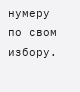нумеру по свом избору.